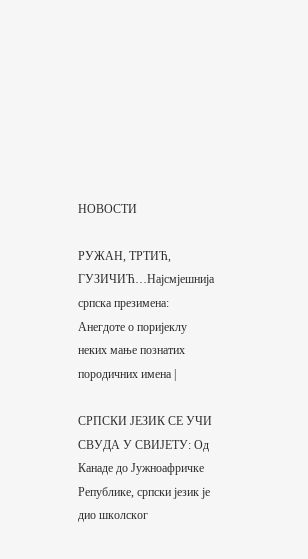НОВОСТИ

РУЖАН, ТРТИЋ, ГУЗИЧИЋ…Најсмјешнија српска презимена: Анегдоте о поријеклу неких мање познатих породичних имена |

СРПСКИ ЈЕЗИК СЕ УЧИ СВУДА У СВИЈЕТУ: Од Канаде до Јужноафричке Републике, српски језик је дио школског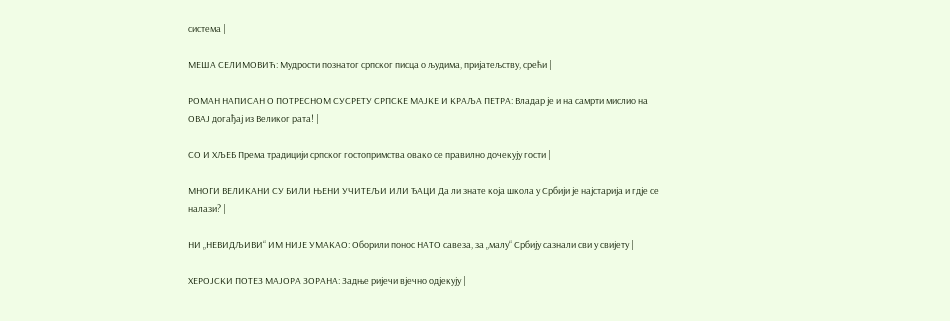система |

МЕША СЕЛИМОВИЋ: Мудрости познатог српског писца о људима, пријатељству, срећи |

РОМАН НАПИСАН О ПОТРЕСНОМ СУСРЕТУ СРПСКЕ МАЈКЕ И КРАЉА ПЕТРА: Владар је и на самрти мислио на ОВАЈ догађај из Великог рата! |

СО И ХЉЕБ Према традицији српског гостопримства овако се правилно дочекују гости |

МНОГИ ВЕЛИКАНИ СУ БИЛИ ЊЕНИ УЧИТЕЉИ ИЛИ ЂАЦИ Да ли знате која школа у Србији је најстарија и гдје се налази? |

НИ „НЕВИДЉИВИ“ ИМ НИЈЕ УМАКАО: Оборили понос НАТО савеза, за „малу“ Србију сазнали сви у свијету |

ХЕРОЈСКИ ПОТЕЗ МАЈОРА ЗОРАНА: Задње ријечи вјечно одјекују |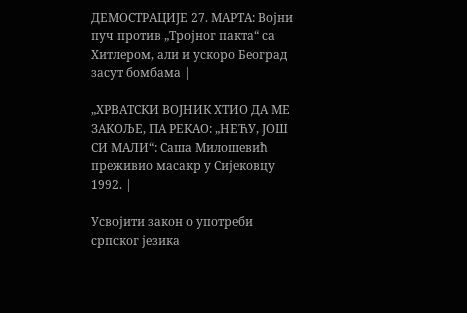ДЕМОСТРАЦИЈЕ 27. МАРТА: Војни пуч против „Тројног пакта“ са Хитлером, али и ускоро Београд засут бомбама |

„ХРВАТСКИ ВОЈНИК ХТИО ДА МЕ ЗАКОЉЕ, ПА РЕКАО: „НЕЋУ, ЈОШ СИ МАЛИ“: Саша Милошевић преживио масакр у Сијековцу 1992. |

Усвојити закон о употреби српског језика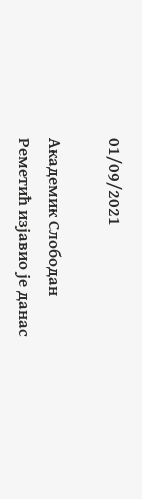01/09/2021

Академик Слободан Реметић изјавио је данас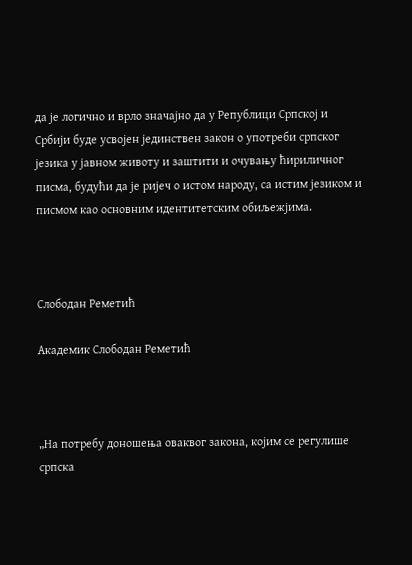да је логично и врло значајно да у Републици Српској и Србији буде усвојен јединствен закон о употреби српског језика у јавном животу и заштити и очувању ћириличног писма, будући да је ријеч о истом народу, са истим језиком и писмом као основним идентитетским обиљежјима.



Слободан Реметић

Академик Слободан Реметић



„На потребу доношења оваквог закона, којим се регулише српска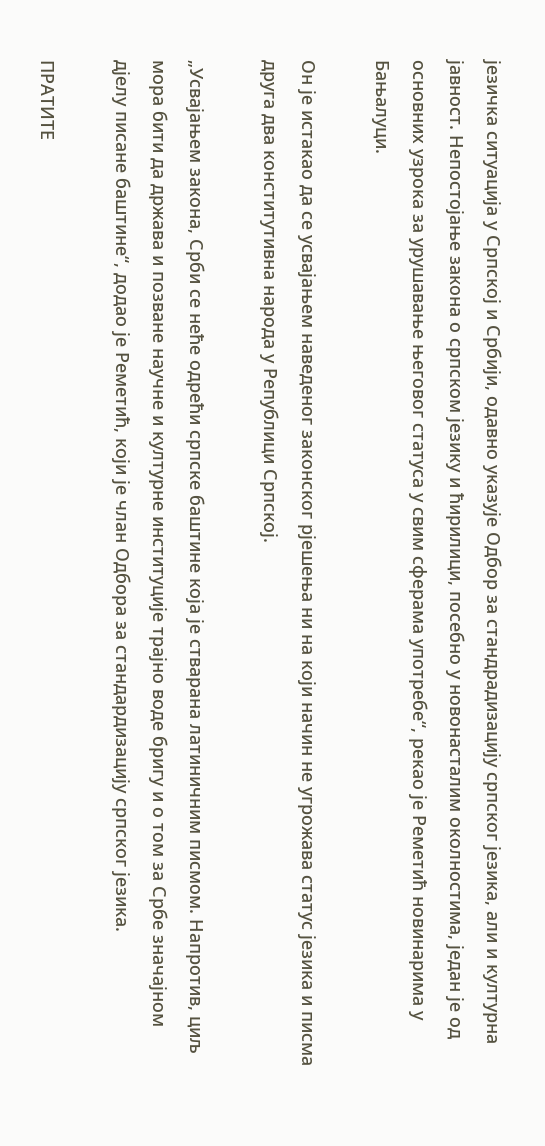језичка ситуација у Српској и Србији, одавно указује Одбор за стандрадизацију српског језика, али и културна јавност. Непостојање закона о српском језику и ћирилици, посебно у новонасталим околностима, један је од основних узрока за урушавање његовог статуса у свим сферама употребе“, рекао је Реметић новинарима у Бањалуци.

Он је истакао да се усвајањем наведеног законског рјешења ни на који начин не угрожава статус језика и писма друга два конститутивна народа у Републици Српској.

„Усвајањем закона, Срби се неће одрећи српске баштине која је стварана латиничним писмом. Напротив, циљ мора бити да држава и позване научне и културне институције трајно воде бригу и о том за Србе значајном дјелу писане баштине“, додао је Реметић, који је члан Одбора за стандардизацију српског језика.

ПРАТИТЕ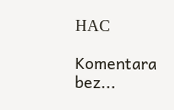НАС

Komentara bez...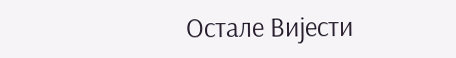Остале Вијести